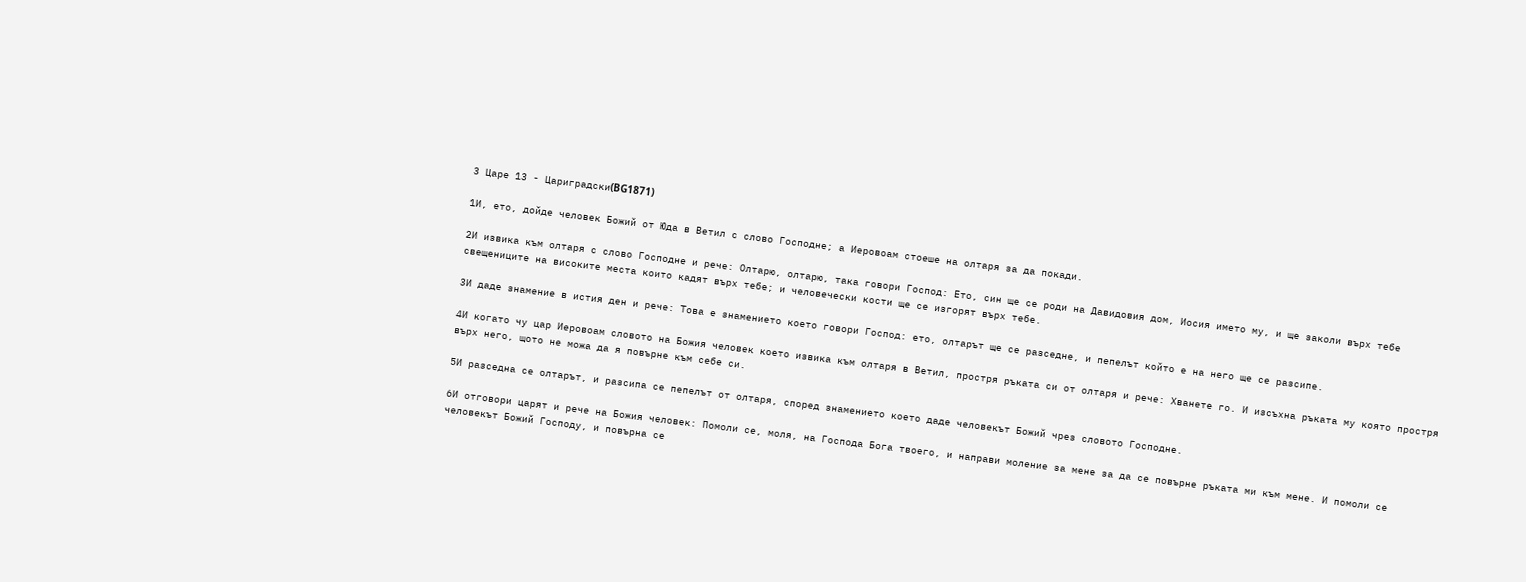3 Царе 13 - Цариградски(BG1871)

1И, ето, дойде человек Божий от Юда в Ветил с слово Господне; а Иеровоам стоеше на олтаря за да покади.

2И извика към олтаря с слово Господне и рече: Олтарю, олтарю, така говори Господ: Ето, син ще се роди на Давидовия дом, Иосия името му, и ще заколи върх тебе свещениците на високите места които кадят върх тебе; и человечески кости ще се изгорят върх тебе.

3И даде знамение в истия ден и рече: Това е знамението което говори Господ: ето, олтарът ще се разседне, и пепелът който е на него ще се разсипе.

4И когато чу цар Иеровоам словото на Божия человек което извика към олтаря в Ветил, простря ръката си от олтаря и рече: Хванете го. И изсъхна ръката му която простря върх него, щото не можа да я повърне към себе си.

5И разседна се олтарът, и разсипа се пепелът от олтаря, според знамението което даде человекът Божий чрез словото Господне.

6И отговори царят и рече на Божия человек: Помоли се, моля, на Господа Бога твоего, и направи моление за мене за да се повърне ръката ми към мене. И помоли се человекът Божий Господу, и повърна се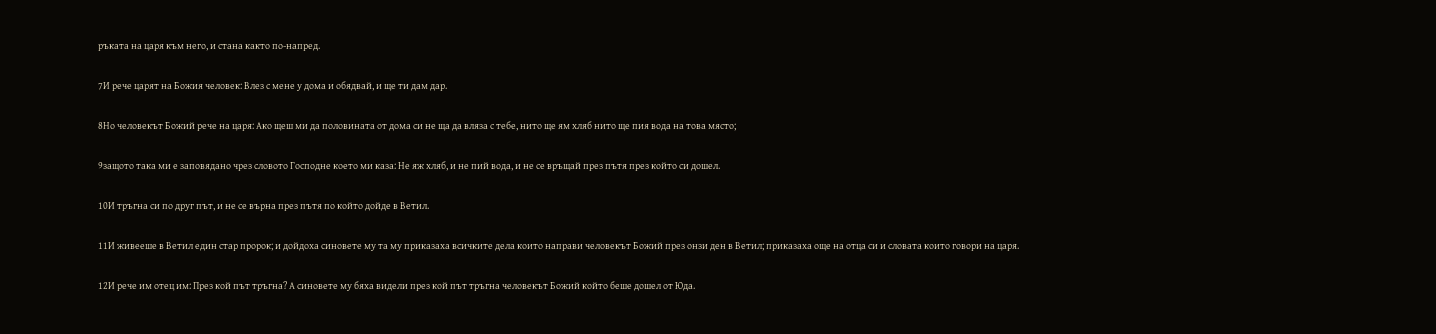ръката на царя към него, и стана както по-напред.

7И рече царят на Божия человек: Влез с мене у дома и обядвай, и ще ти дам дар.

8Но человекът Божий рече на царя: Ако щеш ми да половината от дома си не ща да вляза с тебе, нито ще ям хляб нито ще пия вода на това място;

9защото така ми е заповядано чрез словото Господне което ми каза: Не яж хляб, и не пий вода, и не се връщай през пътя през който си дошел.

10И тръгна си по друг път, и не се върна през пътя по който дойде в Ветил.

11И живееше в Ветил един стар пророк; и дойдоха синовете му та му приказаха всичките дела които направи человекът Божий през онзи ден в Ветил; приказаха още на отца си и словата които говори на царя.

12И рече им отец им: През кой път тръгна? А синовете му бяха видели през кой път тръгна человекът Божий който беше дошел от Юда.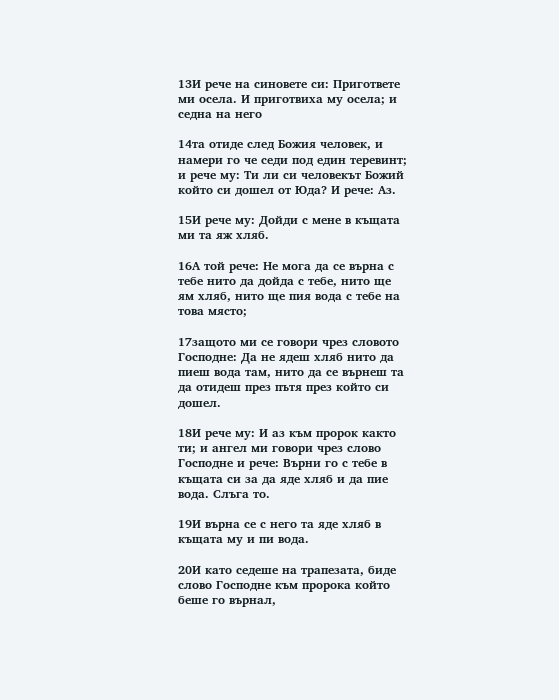13И рече на синовете си: Пригответе ми осела. И приготвиха му осела; и седна на него

14та отиде след Божия человек, и намери го че седи под един теревинт; и рече му: Ти ли си человекът Божий който си дошел от Юда? И рече: Аз.

15И рече му: Дойди с мене в къщата ми та яж хляб.

16А той рече: Не мога да се върна с тебе нито да дойда с тебе, нито ще ям хляб, нито ще пия вода с тебе на това място;

17защото ми се говори чрез словото Господне: Да не ядеш хляб нито да пиеш вода там, нито да се върнеш та да отидеш през пътя през който си дошел.

18И рече му: И аз към пророк както ти; и ангел ми говори чрез слово Господне и рече: Върни го с тебе в къщата си за да яде хляб и да пие вода. Слъга то.

19И върна се с него та яде хляб в къщата му и пи вода.

20И като седеше на трапезата, биде слово Господне към пророка който беше го върнал,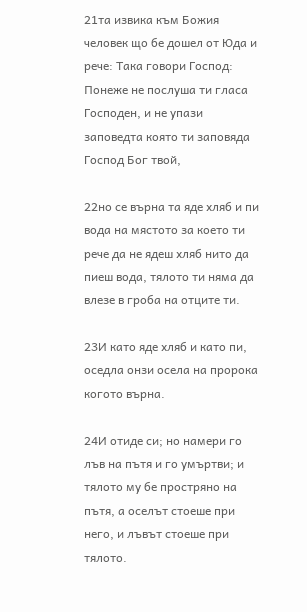21та извика към Божия человек що бе дошел от Юда и рече: Така говори Господ: Понеже не послуша ти гласа Господен, и не упази заповедта която ти заповяда Господ Бог твой,

22но се върна та яде хляб и пи вода на мястото за което ти рече да не ядеш хляб нито да пиеш вода, тялото ти няма да влезе в гроба на отците ти.

23И като яде хляб и като пи, оседла онзи осела на пророка когото върна.

24И отиде си; но намери го лъв на пътя и го умъртви; и тялото му бе простряно на пътя, а оселът стоеше при него, и лъвът стоеше при тялото.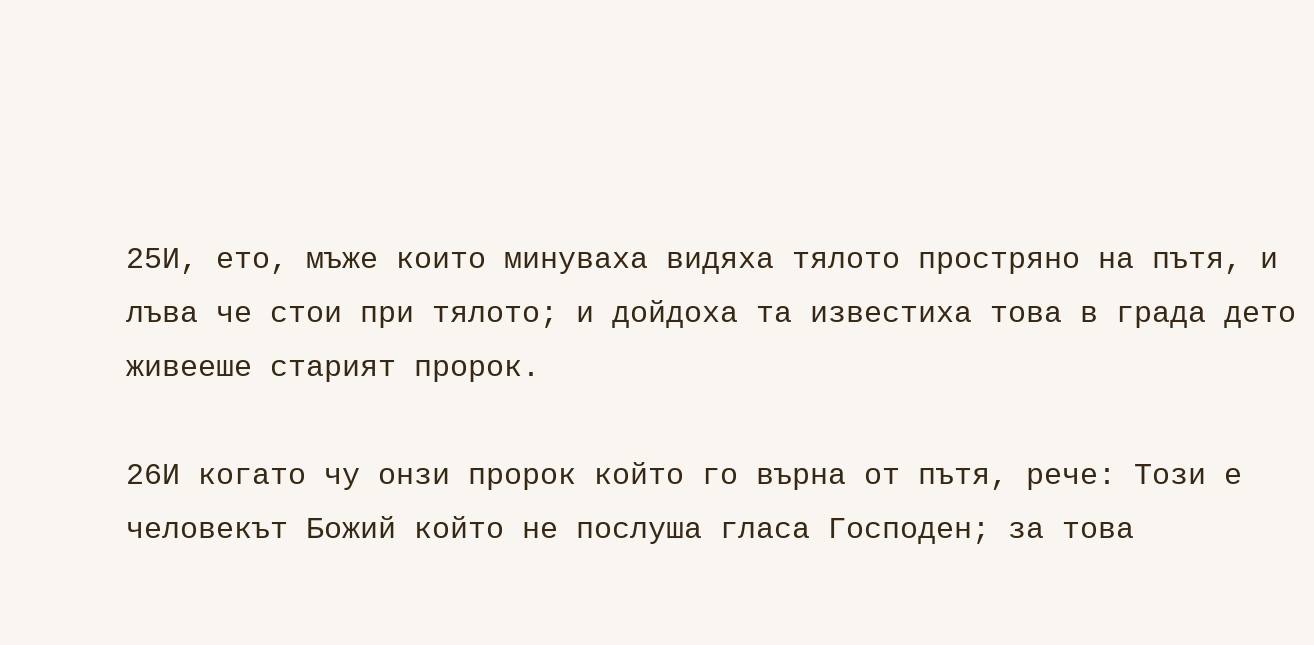25И, ето, мъже които минуваха видяха тялото простряно на пътя, и лъва че стои при тялото; и дойдоха та известиха това в града дето живееше старият пророк.

26И когато чу онзи пророк който го върна от пътя, рече: Този е человекът Божий който не послуша гласа Господен; за това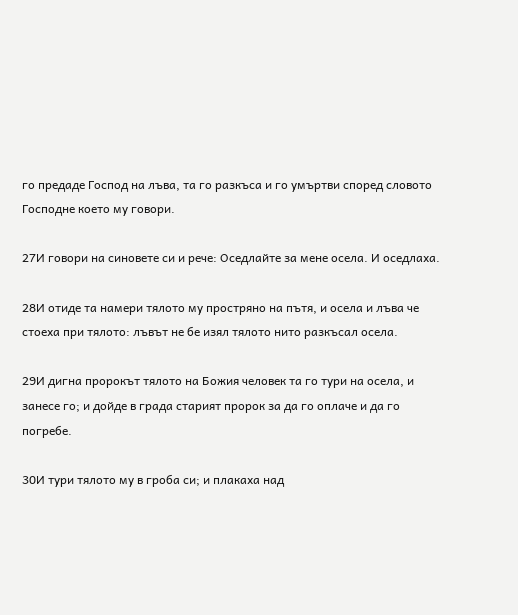го предаде Господ на лъва, та го разкъса и го умъртви според словото Господне което му говори.

27И говори на синовете си и рече: Оседлайте за мене осела. И оседлаха.

28И отиде та намери тялото му простряно на пътя, и осела и лъва че стоеха при тялото: лъвът не бе изял тялото нито разкъсал осела.

29И дигна пророкът тялото на Божия человек та го тури на осела, и занесе го; и дойде в града старият пророк за да го оплаче и да го погребе.

30И тури тялото му в гроба си; и плакаха над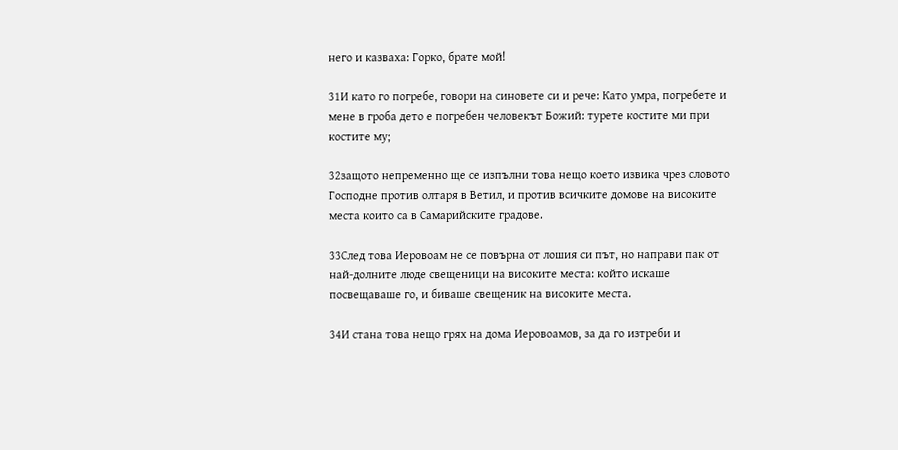него и казваха: Горко, брате мой!

31И като го погребе, говори на синовете си и рече: Като умра, погребете и мене в гроба дето е погребен человекът Божий: турете костите ми при костите му;

32защото непременно ще се изпълни това нещо което извика чрез словото Господне против олтаря в Ветил, и против всичките домове на високите места които са в Самарийските градове.

33След това Иеровоам не се повърна от лошия си път, но направи пак от най-долните люде свещеници на високите места: който искаше посвещаваше го, и биваше свещеник на високите места.

34И стана това нещо грях на дома Иеровоамов, за да го изтреби и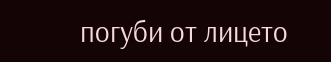погуби от лицето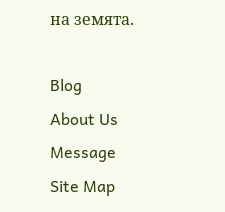на земята.

Blog
About Us
Message
Site Map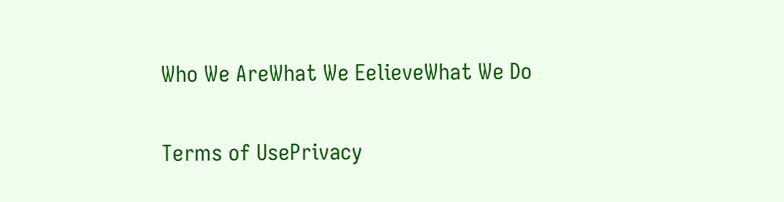Who We AreWhat We EelieveWhat We Do

Terms of UsePrivacy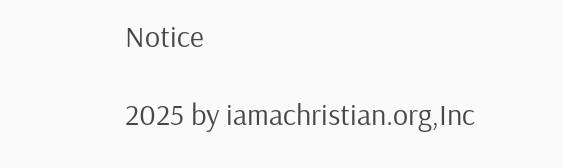Notice

2025 by iamachristian.org,Inc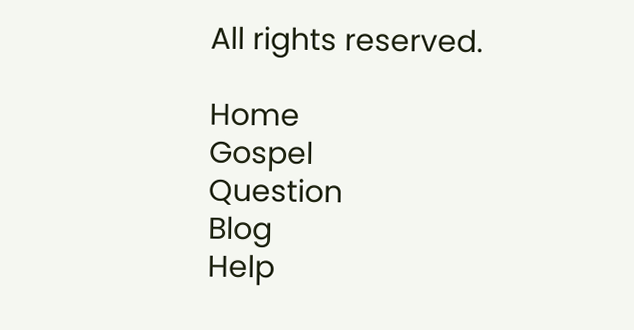All rights reserved.

Home
Gospel
Question
Blog
Help